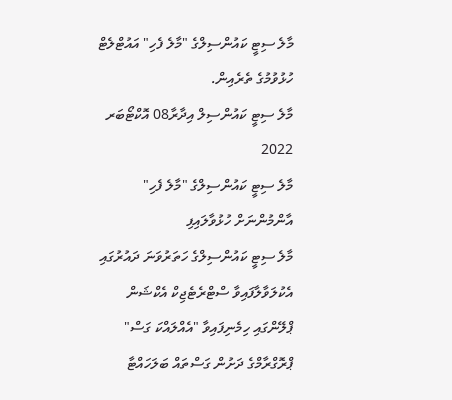މާލެ ސިޓީ ކައުންސިލްގެ "މާލެ ފެހި" އައުޓްލެޓް ހުޅުވުމުގެ ތެރެއިން.
މާލެ ސިޓީ ކައުންސިލް އިދާރާ08 އޮކްޓޯބަރ 2022
މާލެ ސިޓީ ކައުންސިލްގެ "މާލެ ފެހި" އާންމުންނަށް ހުޅުވާލައިފި
މާލެ ސިޓީ ކައުންސިލްގެ ހަތަރުވަނަ ދައުރުގައި އެކުލަވާލާފައިވާ ސްޓްރެޓެޖިކް އެކްޝަން ޕްލޭންގައި ހިމެނިފައިވާ "އެއްލައްކަ ގަސް" ޕްރޮގްރާމްގެ ދަށުން ގަސްތައް ބަލަހައްޓާ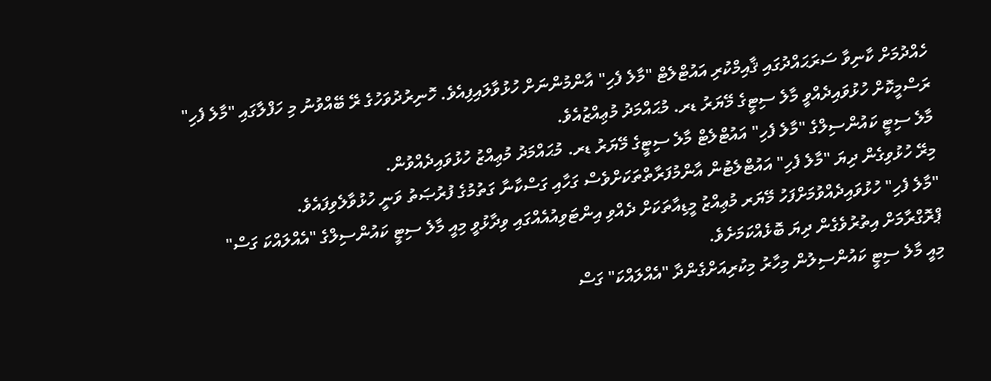ހެއްދުމަށް ކާނިވާ ސަރަޙައްދުގައި ޤާއިމްކުރި އައުޓްލެޓް "މާލެ ފެހި" އާންމުންނަށް ހުޅުވާލައިފިއެވެ. ހޮނިރުދުވަހުގެ ރޭ ބޭއްވުނު މި ހަފްލާގައި "މާލެ ފެހި" ރަސްމީކޮށް ހުޅުވައިދެއްވީ މާލެ ސިޓީގެ މޭޔަރު ޑރ. މުޙައްމަދު މުޢިއްޒުއެވެ.
މާލެ ސިޓީ ކައުންސިލްގެ "މާލެ ފެހި" އައުޓްލެޓް މާލެ ސިޓީގެ މޭޔަރު ޑރ. މުޙައްމަދު މުޢިއްޒު ހުޅުވައިދެއްވުން.
މިރޭ ހުޅުވިގެން ދިޔަ "މާލެ ފެހި" އައުޓްލެޓުން އާންމުފަރާތްތަކަށްވެސް ގަހާއި ގަސްކާނާ ގަތުމުގެ ފުރުޞަތު ވަނީ ހުޅުވާލެވިފައެވެ.
"މާލެ ފެހި" ހުޅުވައިދެއްވުމަށްފަހު މޭޔަރ މުޢިއްޒު މީޑިއާތަކަށް ދެއްވި އިންޓަވިއުއެއްގައި ވިދާޅުވީ މިއީ މާލެ ސިޓީ ކައުންސިލްގެ "އެއްލައްކަ ގަސް" ޕްރޮގްރާމަށް އިތުރުވެގެން ދިޔަ ބޮޅެއްކަމަށެވެ.
މިއީ މާލެ ސިޓީ ކައުންސިލުން މިހާރު މިކުރިއަށްގެންދާ "އެއްލައްކަ" ގަސް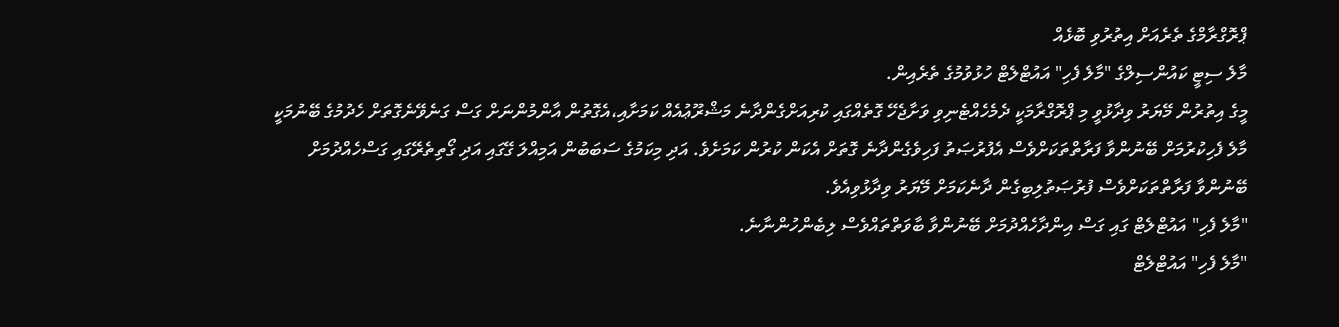ޕްރޮގްރާމްގެ ތެރެއަށް އިތުރުވި ބޮޅެއް
މާލެ ސިޓީ ކައުންސިލްގެ "މާލެ ފެހި" އައުޓްލެޓް ހުޅުވުމުގެ ތެރެއިން.
މީގެ އިތުރުން މޭޔަރު ވިދާޅުވީ މި ޕްރޮގްރާމަކީ ދެމެހެއްޓެނިވި ވަށާޖެހޭ ގޮތެއްގައި ކުރިއަށްގެންދާނެ މަޝްރޫޢުއެއް ކަމަށާއި،އެގޮތުން އާންމުންނަށް ގަސް ގަނެވޭނެގޮތަށް ހެދުމުގެ ބޭނުމަކީ މާލެ ފެހިކުރުމަށް ބޭނުންވާ ފަރާތްތަކަށްވެސް އެފުރުޞަތު ފަހިވެގެންދާނެ ގޮތަށް އެކަން ކުރުން ކަމަށެވެ. އަދި މިކަމުގެ ސަބަބުން އަމިއްލަ ގޭގައި އަދި ގޯތިތެރޭގައި ގަސްހެއްދުމަށް ބޭނުންވާ ފަރާތްތަކަށްވެސް ފުރުޞަތުލިބިގެން ދާނެކަމަށް މޭޔަރު ވިދާޅުވިއެވެ.
"މާލެ ފެހި" އައުޓްލެޓް ގައި ގަސް އިންދާހެއްދުމަށް ބޭނުންވާ ބާވަތްތައްވެސް ލިބެންހުންނާނެ.
"މާލެ ފެހި" އައުޓްލެޓް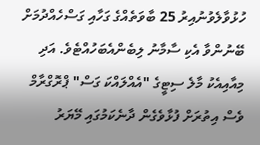ހުޅުވާލެވުނުއިރު 25 ބާވަތެއްގެ ގަހާއި ގަސްހެއްދުމަށް ބޭނުންވާ އެކި ސާމާނު ލިބެންއެބަހުއްޓެވެ. އަދި މިއާއިއެކު މާލެ ސިޓީގެ "އެއްލައްކަ ގަސް" ޕްރޮގްރާމް ވެސް އިތުރަށް ފުޅާވެގެން ދާނެކަމުގައި މޭޔަރު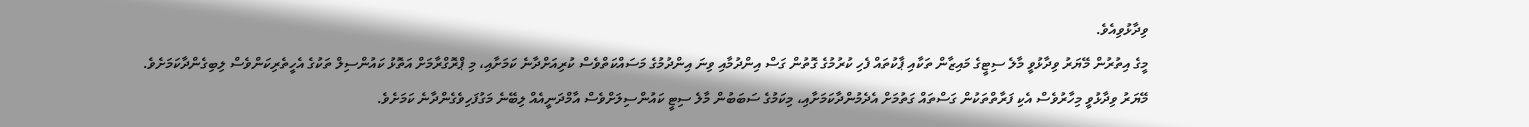ވިދާޅުވިއެވެ.
މީގެ އިތުރުން މޭޔަރު ވިދާޅުވީ މާލެ ސިޓީގެ މައިޒާން ތަކާއި ޕާކުތައް ފެހި ކުރުމުގެ ގޮތުން ގަސް އިންދުމާއި ވިނަ އިންދުމުގެ މަސައްކަތްވެސް ކުރިއަށްދާނެ ކަމަށާއި، މި ޕްރޮގްރާމަށް އަތޮޅު ކައުންސިލް ތަކުގެ އެހީތެރިކަންވެސް ލިބިގެންދާކަމަށެވެ.
މޭޔަރު ވިދާޅުވީ މިހާރުވެސް އެކި ފަރާތްތަކުން ގަސްތައް ގަތުމަށް އެދެމުންދާކަމަށާއި، މިކަމުގެ ސަބަބުން މާލެ ސިޓީ ކައުންސިލަށްވެސް އާމްދަނީއެއް ލިބޭނެ މަގުފަހިވެގެންދާނެ ކަމަށެވެ.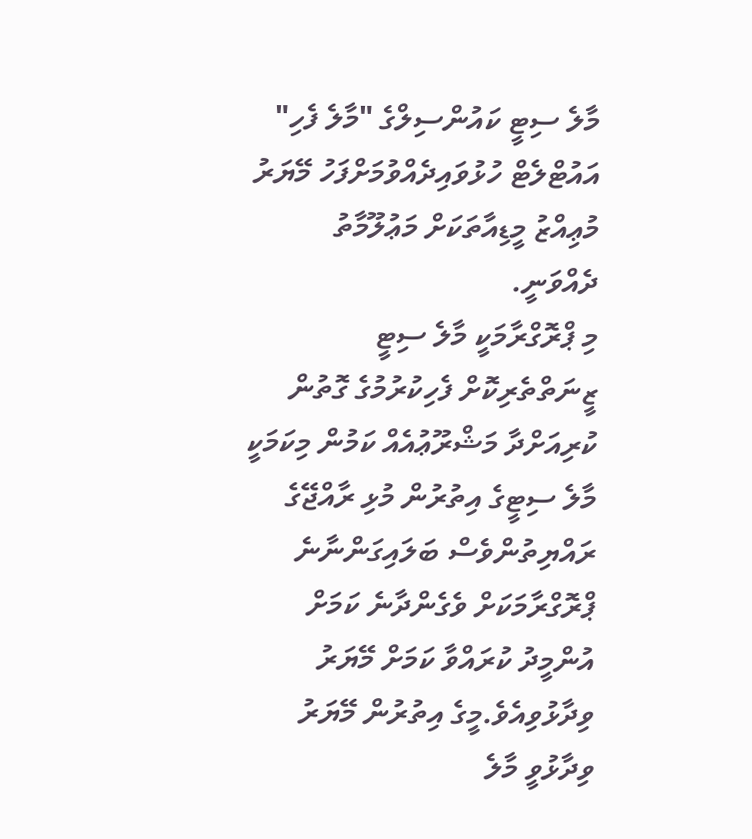މާލެ ސިޓީ ކައުންސިލްގެ "މާލެ ފެހި" އައުޓްލެޓް ހުޅުވައިދެއްވުމަށްފަހު މޭޔަރު މުޢިއްޒު މީޑިއާތަކަށް މަޢުލޫމާތު ދެއްވަނީ.
މި ޕްރޮގްރާމަކީ މާލެ ސިޓީ ޒީނަތްތެރިކޮށް ފެހިކުރުމުގެ ގޮތުން ކުރިއަށްދާ މަޝްރޫޢުއެއް ކަމުން މިކަމަކީ މާލެ ސިޓީގެ އިތުރުން މުޅި ރާއްޖޭގެ ރައްޔިތުންވެސް ބަލައިގަންނާނެ ޕްރޮގްރާމަކަށް ވެގެންދާނެ ކަމަށް އުންމީދު ކުރައްވާ ކަމަށް މޭޔަރު ވިދާޅުވިއެވެ.މީގެ އިތުރުން މޭޔަރު ވިދާޅުވީ މާލެ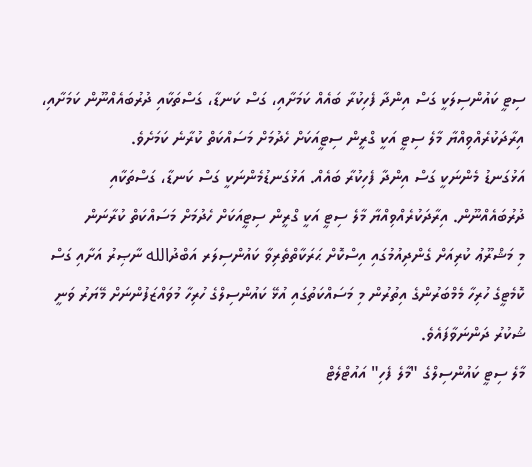ސިޓީ ކައުންސިލަކީ ގަސް އިންދާ ފެހިކުރާ ބައެއް ކަމަށާއި، ގަސް ކަނޑާ، ގަސްތަކާއި ދުރުބައެއްނޫން ކަމަށާއި، އިރާދަކުރެއްވިއްޔާ މާލެ ސިޓީ އަކީ ގްރީން ސިޓީއަކަށް ހެދުމަށް މަސައްކަތް ކުރާނެ ކަމަށެވެ.
އަޅުގަނޑު މެންނަކީ ގަސް އިންދާ ފެހިކުރާ ބައެއް. އަޅުގަނޑުމެންނަކީ ގަސް ކަނޑާ، ގަސްތަކާއި ދުރުބައެއްނޫން. އިރާދަކުރެއްވިއްޔާ މާލެ ސިޓީ އަކީ ގްރީން ސިޓީއަކަށް ހެދުމަށް މަސައްކަތް ކުރާނަން
މި މަޝްރޫޢު ކުރިއަށް ގެންދިއުމުގައި އިސްކޮށް ޙަރަކާތްތެރިވާ ކައުންސިލަރ އަބްދުالله ނާޞިރު އަށާއި ގަސް ކޮމެޓީގެ ހުރިހާ މެމްބަރުންގެ އިތުރުން މި މަސައްކަތުގައި އުޅޭ ކައުންސިލްގެ ހުރިހާ މުވައްޒަފުންނަށް މޭޔަރު ވަނީ ޝުކުރު ދަންނަވާފައެވެ.
މާލެ ސިޓީ ކައުންސިލްގެ "މާލެ ފެހި" އައުޓްލެޓް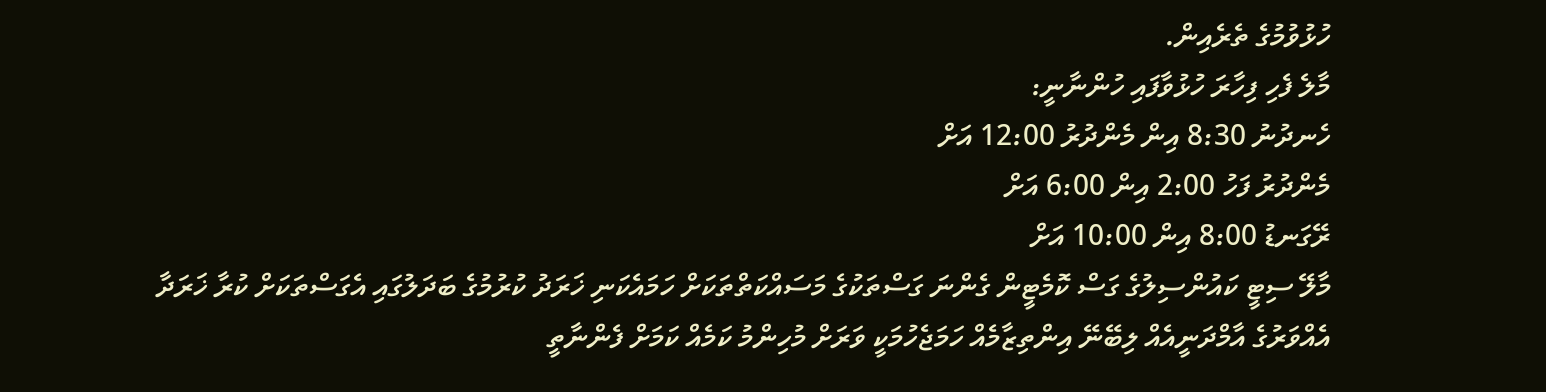ހުޅުވުމުގެ ތެރެއިން.
މާލެ ފެހި ފިހާރަ ހުޅުވާފައި ހުންނާނީ:
ހެނދުނު 8:30 އިން މެންދުރު 12:00 އަށް
މެންދުރު ފަހު 2:00 އިން 6:00 އަށް
ރޭގަނޑު 8:00 އިން 10:00 އަށް
މާލޭ ސިޓީ ކައުންސިލުގެ ގަސް ކޮމެޓީން ގެންނަ ގަސްތަކުގެ މަސައްކަތްތަކަށް ހަމައެކަނި ޚަރަދު ކުރުމުގެ ބަދަލުގައި އެގަސްތަކަށް ކުރާ ޚަރަދާ އެއްވަރުގެ އާމްދަނީއެއް ލިބޭނޭ އިންތިޒާމެއް ހަމަޖެހުމަކީ ވަރަށް މުހިންމު ކަމެއް ކަމަށް ފެންނާތީ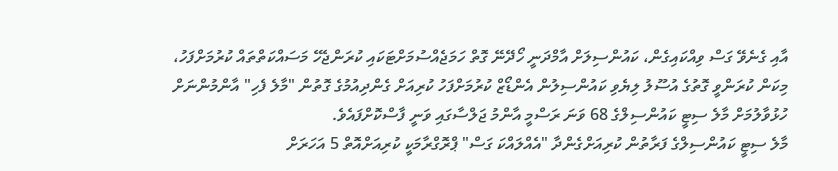އާއި ގެނެވޭ ގަސް ވިއްކައިގެން، ކައުންސިލަށް އާމްދަނީ ހޯދޭނޭ ގޮތް ހަމަޖެއްސުމަށްޓަކައި ކުރަންޖެހޭ މަސައްކަތްތައް ކުރުމަށްފަހު، މިކަން ކުރަންވީ ގޮތުގެ އުސޫލު ލިޔެވި ކައުންސިލުން އެންޑޯޒް ކުރުމަށްފަހު ކުރިއަށް ގެންދިއުމުގެ ގޮތުން "މާލެ ފެހި" އާންމުންނަށް ހުޅުވާލުމަށް މާލެ ސިޓީ ކައުންސިލްގެ 68 ވަނަ ރަސްމީ އާންމު ޖަލްސާގައި ވަނީ ފާސްކޮށްފައެވެ.
މާލެ ސިޓީ ކައުންސިލްގެ ފަރާތުން ކުރިއަށްގެންދާ "އެއްލައްކަ ގަސް" ޕްރޮގްރާމަކީ ކުރިއަށްއޮތް 5 އަހަރަށް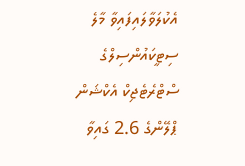އެކުލަވާލައިފައިވާ މާލެ ސިޓީކައުންސިލްގެ ސްޓްރެޓެޖިކް އެކްޝަން ޕްލޭންގެ 2.6 ގައިވާ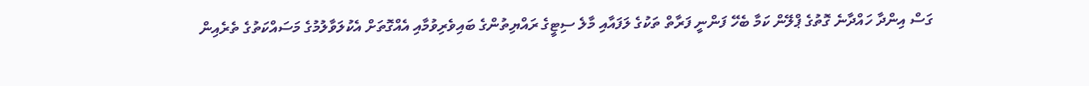ގަސް އިންދާ ހައްދާނެ ގޮތުގެ ޕްލޭން ކަމާ ބެހޭ ފަންނީ ފަރާތް ތަކުގެ ލަފައާއި މާލެ ސިޓީގެ ރައްޔިތުންގެ ބައިވެރިވުމާއި އެއްގޮތަށް އެކުލަވާލުމުގެ މަސައްކަތުގެ ތެރެއިން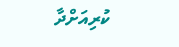ކުރިއަށްދާ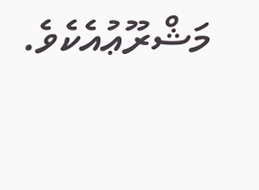މަޝްރޫޢުއެކެވެ.